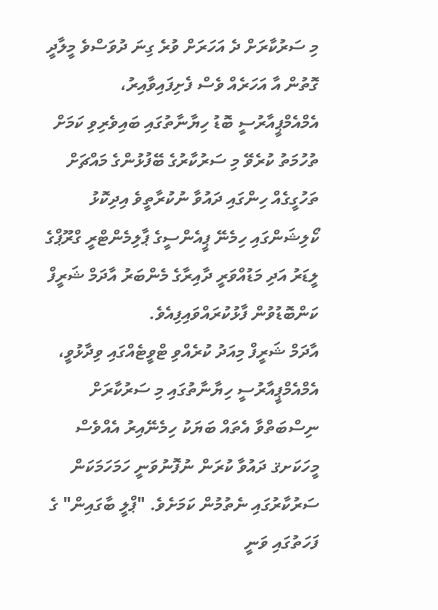މި ސަރުކާރަށް ދެ އަހަރަށް ވުރެ ގިނަ ދުވަސްވެ މީލާދީ ގޮތުން އާ އަހަރެއް ވެސް ފެށިފައިވާއިރު، އެމްއެމްޕީއާރުސީ ބޮޑު ހިޔާނާތުގައި ބައިވެރިވި ކަމަށް ތުހުމަތު ކުރެވޭ މި ސަރުކާރުގެ ބޭފުޅުންގެ މައްޗަށް ތަހުގީގެއް ހިންގައި ދައުވާ ނުކުރާތީވެ އިދިކޮޅު ކޯލިޝަންގައި ހިމެނޭ ޕީއެންސީގެ ޕާލިމެންޓްރީ ގްރޫޕްގެ ލީޑަރު އަދި މަޑުއްވަރީ ދާއިރާގެ މެންބަރު އާދަމް ޝަރީފް ކަންބޮޑުވުން ފާޅުކުރައްވައިފިއެވެ.
އާދަމް ޝަރީފް މިއަދު ކުރެއްވި ޓްވީޓެއްގައި ވިދާޅުވީ، އެމްއެމްޕީއާރުސީ ހިޔާނާތުގައި މި ސަރުކާރަށް ނިސްބަތްވާ އެތައް ބަޔަކު ހިމެނޭއިރު އެއްވެސް މީހަކަށޤ ދައުވާ ކުރަން ނުފޮނުވަނީ ހަމަހަމަކަން ސަރުކާރުގައި ނެތުމުން ކަމަށެވެ. "ޕްލީ ބާގައިން" ގެ ފަހަތުގައި ވަނީ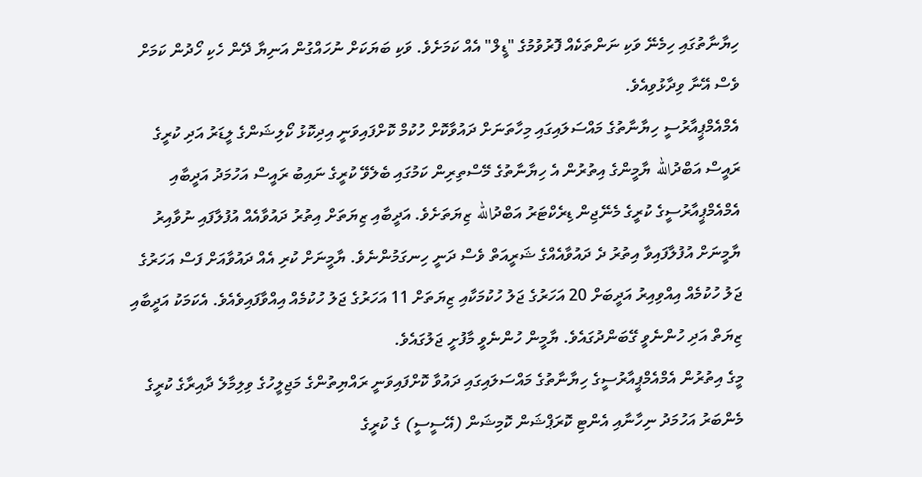ހިޔާނާތުގައި ހިމެނޭ ވަކި ނަންތަކެއް ފޮރުވުމުގެ "ޑީލް" އެއް ކަމަށެވެ. ވަކި ބަޔަކަށް ނުހައްގުން އަނިޔާ ދޭން ހެކި ހޯދުން ކަމަށް ވެސް އޭނާ ވިދާޅުވިއެވެ.
އެމްއެމްޕީއާރުސީ ހިޔާނާތުގެ މައްސަލައިގައި މިހާތަނަށް ދައުވާކޮށް ހުކުމް ކޮށްފައިވަނީ އިދިކޮޅު ކޯލިޝަންގެ ލީޑަރު އަދި ކުރީގެ ރައީސް އަބްދުالله ޔާމީންގެ އިތުރުން އެ ހިޔާނާތުގެ މޭސްތިރިން ކަމުގައި ބެލެވޭ ކުރީގެ ނައިބު ރައީސް އަހުމަދު އަދީބާއި އެމްއެމްޕީއާރުސީގެ ކުރީގެ މެނޭޖިން ޑިރެކްޓަރު އަބްދުالله ޒިޔަތަށެވެ. އަދީބާއި ޒިޔަތަށް އިތުރު ދައުވާއެއް އުފުލާފައި ނުވާއިރު ޔާމީނަށް އުފުލާފައިވާ އިތުރު ދެ ދައުވާއެއްގެ ޝަރީއަތް ވެސް ދަނީ ހިނގަމުންނެވެ. ޔާމީނަށް ކުރި އެއް ދައުވާއަށް ފަސް އަހަރުގެ ޖަލު ހުކުމެއް އިއްވިއިރު އަދީބަށް 20 އަހަރުގެ ޖަލު ހުކުމަކާއި ޒިޔަތަށް 11 އަހަރުގެ ޖަލު ހުކުމެއް އިއްވާފައިވެއެވެ. އެކަމަކު އަދީބާއި ޒިޔަތް އަދި ހުންނެވީ ގޭބަންދުގައެވެ. ޔާމީން ހުންނެވީ މާފުށީ ޖަލުގައެވެ.
މީގެ އިތުރުން އެމްއެމްޕީއާރުސީގެ ހިޔާނާތުގެ މައްސަލައިގައި ދައުވާ ކޮށްފައިވަނީ ރައްޔިތުންގެ މަޖިލީހުގެ ވިލިމާލެ ދާއިރާގެ ކުރީގެ މެންބަރު އަހުމަދު ނިހާނާއި އެންޓި ކޮރަޕްޝަން ކޮމިޝަން (އޭސީސީ) ގެ ކުރީގެ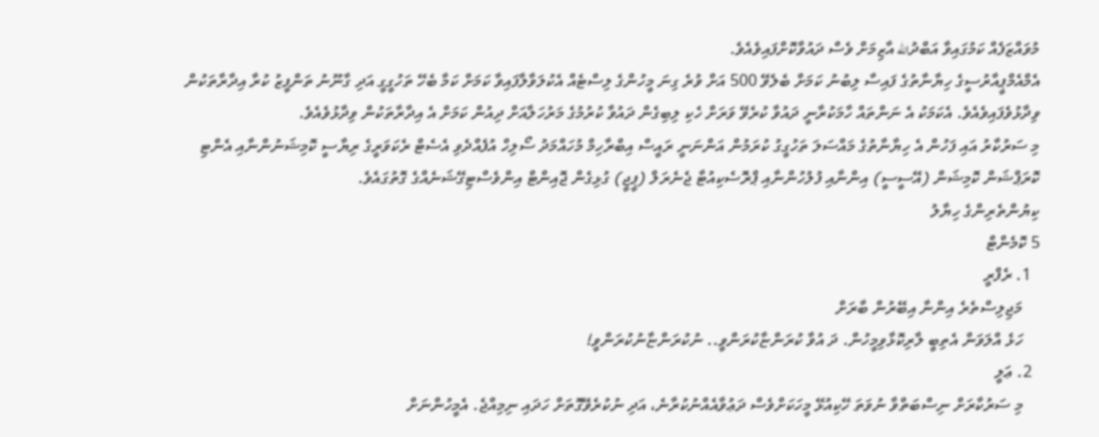މުވައްޒަފެއް ކަމުގައިވާ އަބްދުالله އާޒިމަށް ވެސް ދައުވާކޮށްފައިވެއެވެ.
އެމްއެމްޕީއާރުސީގެ ހިޔާނާތުގެ ފައިސާ ލިބުނު ކަމަށް ބެލެވޭ 500 އަށް ވުރެ ގިނަ މީހުންގެ ލިސްޓެއް އެކުލަވާލާފައިވާ ކަމަށް ކަމާ ބެހޭ ތަހުގީގީ އަދި ގާނޫނު ތަންފީޒު ކުރާ އިދާރާތަކުން ވިދާޅުވެފައިވެއެވެ. އެކަމަކު އެ ނަންތައް ހާމަކުރާނީ ދައުވާ ކުރެވޭ ވަރަށް ހެކި ލިބިގެން ދައުވާ ކުރުމުގެ މަރުހަލާއަށް ދިއުން ކަމަށް އެ އިދާރާތަކުން ވިދާޅުވެއެވެ.
މި ސަރުކާރު އައި ފަހުން އެ ހިޔާނާތުގެ މައްސަލަ ތަހުގީގު ކުރަމުން އަންނަނީ ރައީސް އިބްރާހިމް މުހައްމަދު ސޯލިހް އުފެއްދެވި އެސެޓް ރެކަވަރީގެ ރިޔާސީ ކޮމިޝަނުންނާއި އެންޓި ކޮރަޕްޝަން ކޮމިޝަން (އޭސީސީ) އިންނާއި ފުލުހުންނާއި ޕްރޮސެކިއުޓާ ޖެނެރަލް (ޕީޖީ) ގުޅިގެން ޖޮއިންޓް އިންވެސްޓިގޭޝަނެއްގެ ގޮތުގައެވެ.
ކިޔުންތެރިންގެ ހިޔާލު
5 ކޮމެންޓް
  1. ރެފްރީ
    މަޖިލިސްތެރެ އިންނާ އިބޭރުން ބާރަށް
    ހަޅެ އްލަވަން އެތިބީ ލާރިކޮޅާވިމީހުން. ދަ އުވާ ކުރަންޏާކުރަންވީ.. ނުކުރަންޏާނުކުރަންވީ!
  2. ޢަލީ
    މި ސަރުކާރަށް ނިސްބަތްވާ ނުވަތަ ހޭކިއުޅޭ މީހަކަށްވެސް ދަޢުވާއެއްނުކުރާނެ، އަދި ނުކުރެވޭގޮތަށް ހަދައި ނިމިއްޖެ. އެމީހުންނަށް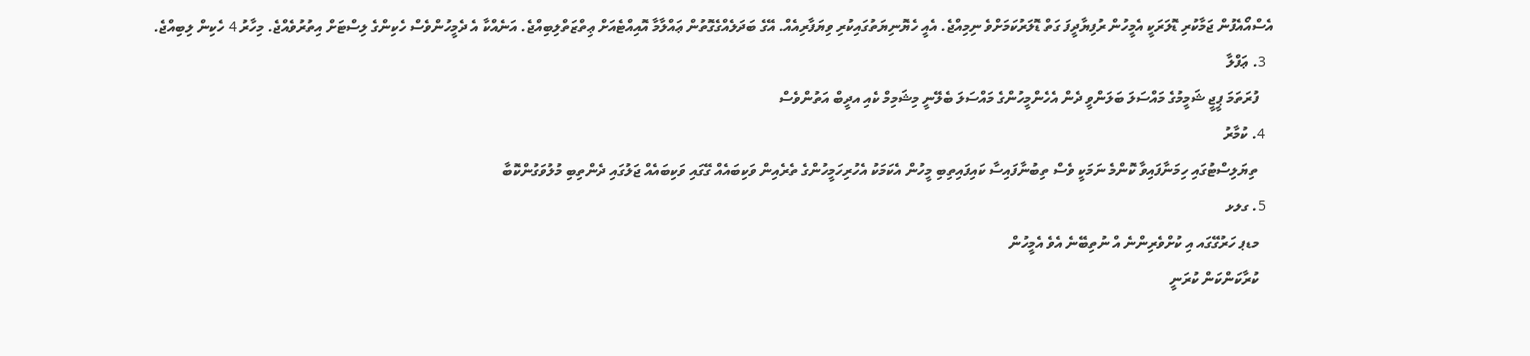އެސްއޯއެފުން ޖަމާކުރި ޑޮލަރަކީ އެމީހުން ރުފިޔާދީފަ ގަތް ޑޮލަރުކަމަށްވެ ނިމިއްޖެ. އެއީ ހެޔޮނިޔަތުގައިކުރި ވިޔަފާރިއެއް. އޭގެ ބަދަލެއްގެގޮތުން ޢައްލާމާ އޮއިއްޓެއަށް ޢިތްޒަތްލިބިއްޖެ. އަނެއްކާ އެ ދެމީހުންވެސް ހެކިންގެ ލިސްޓަށް އިތުރުވެއްޖެ. މިހާރު 4 ހެކިން ލިބިއްޖެ.
  3. ޢަފްލާ
    ފުރަތަމަ ޕީޖީ ޝަމީމުގެ މައްސަލަ ބަލަންވީ ދެން އެހެންމީހުންގެ މައްސަލަ ބެލޭނީ މިޝަމިމް ކެއި އދީބް އަތުންވެސް
  4. ކުމާރު
    ތިޔަލިސްޓުގައި ހިމަނާފައިވާ ކޮންމެ ނަމަކީ ވެސް ތިބުނާފައިސާ ކައިފައިތިބި މީހުން އެކަމަކު އެހުރިހަމީހުންގެ ތެރެއިން ވަކިބައެއް ގޭގައި ވަކިބައެއް ޖަލުގައި ދެންތިބި މުލުވަގުންކޮބާ
  5. ގލޅ
    މޑޕ ހަރުގޭގައ އި ކުށްވެރިންނެ އް ނުތިބޭނެ އެވެ އެމީހުން
    ކުރާކަންކަން ކުރަނީ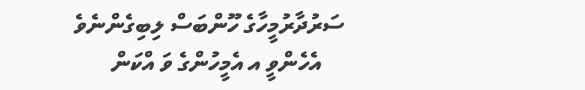ސަރުދާރުމީހާގެ ހޫންބަސް ލިބިގެންނެވެ
    އެހެންވީ އ އެމީހުންގެ ވަ އްކަން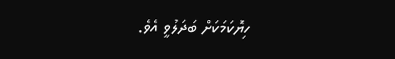ހިޔޮކަމަކަށް ބަދަލުވީ އެވެ.